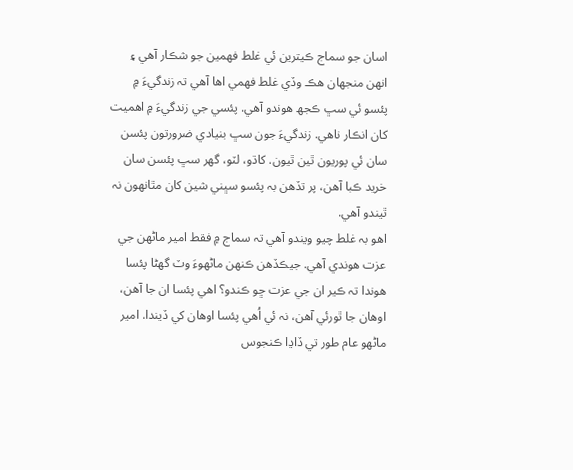اسان جو سماج ڪيترين ئي غلط فھمين جو شڪار آھي ۽ انھن منجھان ھڪ وڏي غلط فھمي اھا آھي تہ زندگيءَ ۾ پئسو ئي سڀ ڪجھ ھوندو آھي. پئسي جي زندگيءَ ۾ اھميت کان انڪار ناھي. زندگيءَ جون سڀ بنيادي ضرورتون پئسن سان ئي پوريون ٿين ٿيون. کاڌو، لٽو، گھر سڀ پئسن سان خريد ڪبا آھن، پر تڏھن بہ پئسو سڀني شين کان مٿانهون نہ ٿيندو آھي.
اھو بہ غلط چيو ويندو آھي تہ سماج ۾ فقط امير ماڻھن جي عزت ھوندي آھي. جيڪڏھن ڪنھن ماڻھوءَ وٽ گھڻا پئسا ھوندا تہ ڪير ان جي عزت ڇو ڪندو؟ اھي پئسا ان جا آھن، اوھان جا ٿورئي آھن، نہ ئي اُھي پئسا اوھان کي ڏيندا. امير ماڻھو عام طور تي ڏاڍا ڪنجوس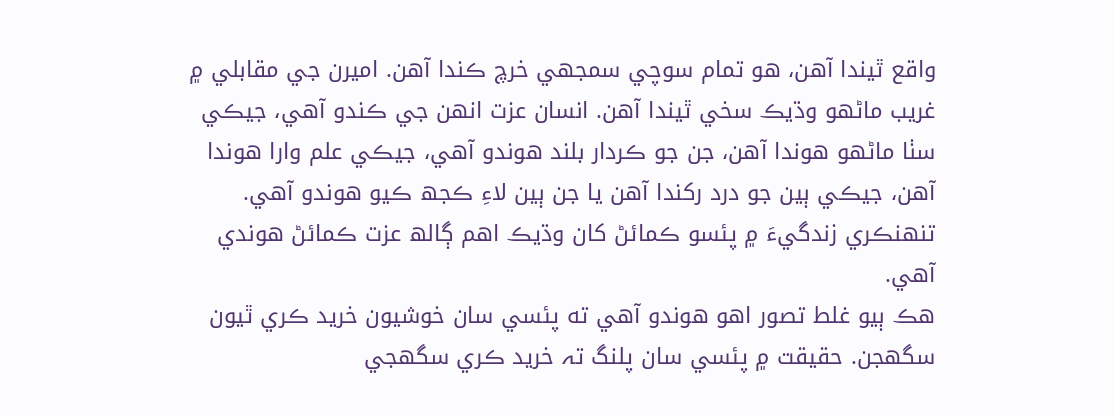واقع ٿيندا آھن، ھو تمام سوچي سمجھي خرچ ڪندا آھن. اميرن جي مقابلي ۾ غريب ماڻھو وڌيڪ سخي ٿيندا آھن. انسان عزت انھن جي ڪندو آھي، جيڪي سٺا ماڻھو ھوندا آھن، جن جو ڪردار بلند ھوندو آھي، جيڪي علم وارا ھوندا آھن، جيڪي ٻين جو درد رکندا آھن يا جن ٻين لاءِ ڪجھ ڪيو ھوندو آھي. تنھنڪري زندگيءَ ۾ پئسو ڪمائڻ کان وڌيڪ اھم ڳالھ عزت ڪمائڻ ھوندي آھي.
ھڪ ٻيو غلط تصور اھو ھوندو آھي ته پئسي سان خوشيون خريد ڪري ٿيون سگھجن. حقيقت ۾ پئسي سان پلنگ تہ خريد ڪري سگھجي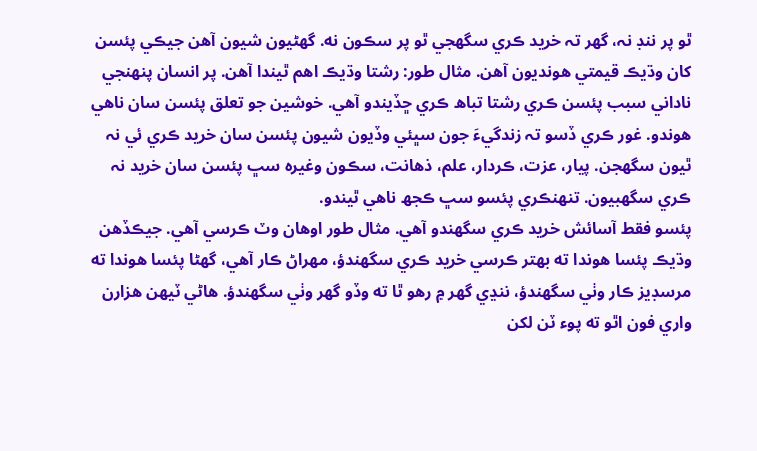ٿو پر ننڊ نہ، گھر تہ خريد ڪري سگھجي ٿو پر سڪون نه. گھڻيون شيون آھن جيڪي پئسن کان وڌيڪ قيمتي ھونديون آھن. مثال طور: رشتا وڌيڪ اھم ٿيندا آھن. پر انسان پنھنجي ناداني سبب پئسن ڪري رشتا تباھ ڪري ڇڏيندو آهي. خوشين جو تعلق پئسن سان ناھي ھوندو. غور ڪري ڏسو تہ زندگيءَ جون سڀئي وڏيون شيون پئسن سان خريد ڪري ئي نہ ٿيون سگھجن. پيار، عزت، ڪردار، علم، ذھانت، سڪون وغيره سڀ پئسن سان خريد نہ ڪري سگھبيون. تنھنڪري پئسو سڀ ڪجھ ناھي ٿيندو.
پئسو فقط آسائش خريد ڪري سگھندو آھي. مثال طور اوھان وٽ ڪرسي آھي. جيڪڏھن وڌيڪ پئسا ھوندا ته بھتر ڪرسي خريد ڪري سگھندؤ، مھراڻ ڪار آھي، گھڻا پئسا ھوندا ته مرسڊيز ڪار وٺي سگھندؤ، ننڍي گھر ۾ رھو ٿا ته وڏو گھر وٺي سگھندؤ. ھاڻي ٽيھن ھزارن واري فون اٿو ته پوء ٽن لکن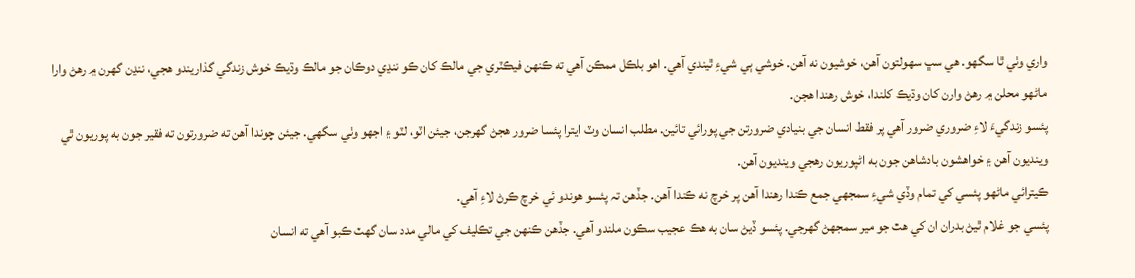واري وٺي ٿا سگھو. ھي سڀ سھولتون آھن، خوشيون نه آھن. خوشي ٻي شيءِ ٿيندي آھي. اھو بلڪل ممڪن آھي ته ڪنھن فيڪٽري جي مالڪ کان ڪو ننڍي دوڪان جو مالڪ وڌيڪ خوش زندگي گذاريندو ھجي، ننڍن گھرن ۾ رھڻ وارا ماڻھو محلن ۾ رھڻ وارن کان وڌيڪ کلندا، خوش رھندا ھجن.
پئسو زندگيءَ لاءِ ضروري ضرور آھي پر فقط انسان جي بنيادي ضرورتن جي پورائي تائين. مطلب انسان وٽ ايترا پئسا ضرور ھجڻ گھرجن، جيئن اٽو، لٽو ۽ اجھو وٺي سگھي. جيئن چوندا آھن ته ضرورتون ته فقير جون به پوريون ٿي وينديون آھن ۽ خواھشون بادشاھن جون به اڻپوريون رھجي وينديون آهن.
ڪيترائي ماڻھو پئسي کي تمام وڏي شيءِ سمجھي جمع ڪندا رھندا آھن پر خرچ نه ڪندا آھن. جڏھن تہ پئسو ھوندو ئي خرچ ڪرڻ لاءِ آھي.
پئسي جو غلام ٿيڻ بدران ان کي ھٿ جو مير سمجھڻ گھرجي. پئسو ڏيڻ سان به ھڪ عجيب سڪون ملندو آھي. جڏھن ڪنھن جي تڪليف کي مالي مدد سان گھٽ ڪبو آھي ته انسان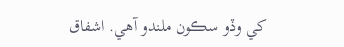کي وڏو سڪون ملندو آھي. اشفاق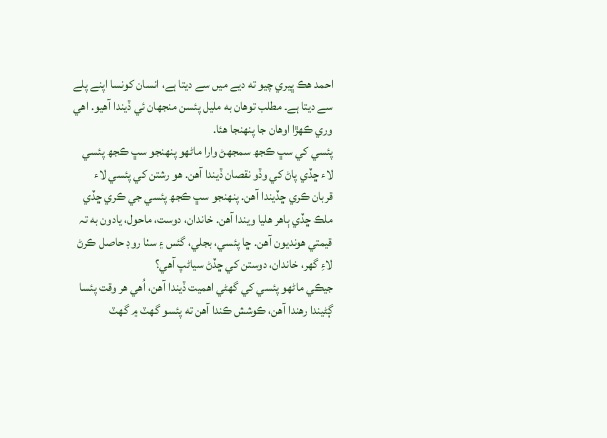احمد ھڪ ڀيري چيو ته ديے میں سے ديتا ہے، انسان کونسا اپنے پلے سے دیتا ہے۔ مطلب توھان به مليل پئسن منجھان ئي ڏيندا آھيو. اھي وري ڪھڙا اوھان جا پنھنجا ھئا.
پئسي کي سڀ ڪجھ سمجھڻ وارا ماڻھو پنھنجو سڀ ڪجھ پئسي لاء ڇڏي پاڻ کي وڏو نقصان ڏيندا آھن. ھو رشتن کي پئسي لاء قربان ڪري ڇڏيندا آھن. پنھنجو سڀ ڪجھ پئسي جي ڪري ڇڏي ملڪ ڇڏي ٻاھر ھليا ويندا آھن. خاندان، دوست، ماحول، يادون به تہ قيمتي ھونديون آھن. ڇا پئسي، بجلي، گئس ۽ سٺا روڊ حاصل ڪرڻ لاءِ گھر، خاندان، دوستن کي ڇڏڻ سياڻپ آھي؟
جيڪي ماڻھو پئسي کي گھڻي اھميت ڏيندا آھن، اُھي ھر وقت پئسا ڳڻيندا رھندا آھن، ڪوشش ڪندا آھن ته پئسو گھٽ ۾ گھٽ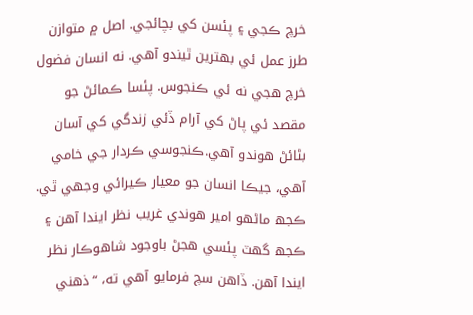خرچ ڪجي ۽ پئسن کي بچائجي. اصل ۾ متوازن طرز عمل ئي بھترين ٿيندو آھي. نه انسان فضول خرچ ھجي نه ئي ڪنجوس. پئسا ڪمائڻ جو مقصد ئي پاڻ کي آرام ڏئي زندگي کي آسان بڻائڻ ھوندو آهي.ڪنجوسي ڪردار جي خامي آھي، جيڪا انسان جو معيار ڪيرائي وجھي ٿي. ڪجھ ماڻھو امير ھوندي غريب نظر ايندا آھن ۽ ڪجھ گھٽ پئسي ھجڻ باوجود شاھوڪار نظر ايندا آھن. ڏاهن سچ فرمايو آهي ته، “ذهني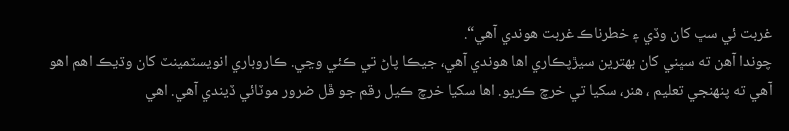غربت ئي سڀ کان وڏي ۽ خطرناڪ غربت هوندي آهي“.
چوندا آھن ته سڀني کان بھترين سيڙپڪاري اھا ھوندي آھي، جيڪا پاڻ تي ڪئي وڃي. ڪاروباري انويسٽمينٽ کان وڌيڪ اھم اھو آھي ته پنھنجي تعليم ، ھنر، سکيا تي خرچ ڪريو. اھا سکيا خرچ ڪيل رقم جو ڦل ضرور موٽائي ڏيندي آھي. اهي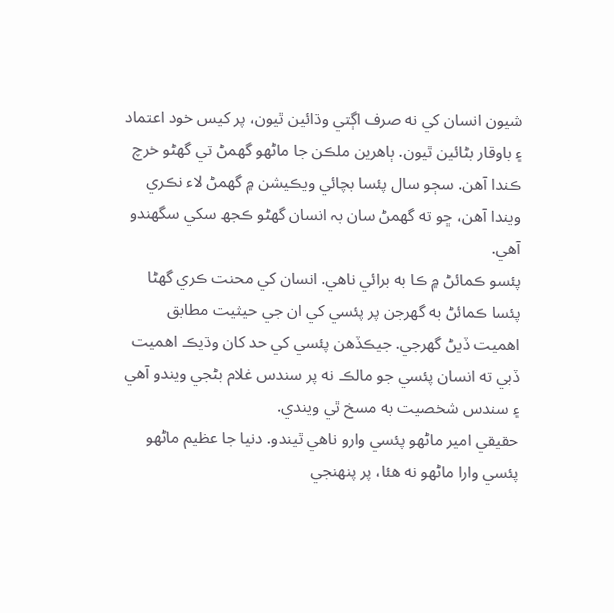شيون انسان کي نه صرف اڳتي وڌائين ٿيون، پر کيس خود اعتماد ۽ باوقار بڻائين ٿيون. ٻاھرين ملڪن جا ماڻھو گھمڻ تي گھڻو خرچ ڪندا آھن. سڄو سال پئسا بچائي ويڪيشن ۾ گھمڻ لاء نڪري ويندا آھن، ڇو ته گھمڻ سان بہ انسان گھڻو ڪجھ سکي سگھندو آھي.
پئسو ڪمائڻ ۾ ڪا به برائي ناھي. انسان کي محنت ڪري گھڻا پئسا ڪمائڻ به گھرجن پر پئسي کي ان جي حيثيت مطابق اھميت ڏيڻ گھرجي. جيڪڏھن پئسي کي حد کان وڌيڪ اھميت ڏبي ته انسان پئسي جو مالڪ نه پر سندس غلام بڻجي ويندو آھي ۽ سندس شخصيت به مسخ ٿي ويندي.
حقيقي امير ماڻھو پئسي وارو ناھي ٿيندو. دنيا جا عظيم ماڻھو پئسي وارا ماڻھو نه ھئا، پر پنهنجي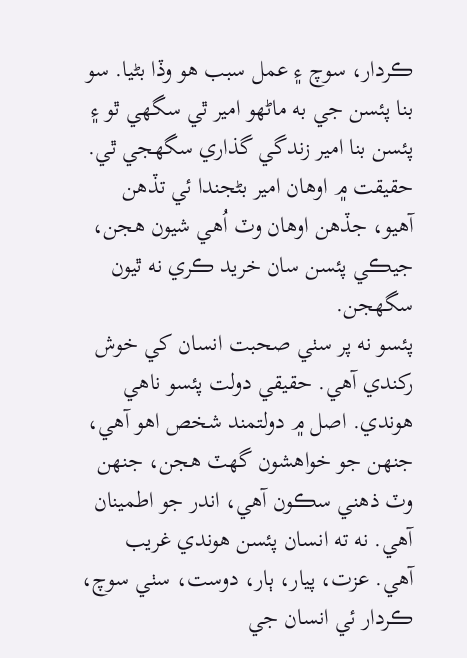ڪردار، سوچ ۽ عمل سبب هو وڏا بڻيا. سو بنا پئسن جي به ماڻھو امير ٿي سگھي ٿو ۽ پئسن بنا امير زندگي گذاري سگھجي ٿي. حقيقت ۾ اوھان امير بڻجندا ئي تڏھن آھيو، جڏھن اوھان وٽ اُھي شيون ھجن، جيڪي پئسن سان خريد ڪري نه ٿيون سگھجن.
پئسو نه پر سٺي صحبت انسان کي خوش رکندي آھي. حقيقي دولت پئسو ناھي ھوندي. اصل ۾ دولتمند شخص اھو آھي، جنھن جو خواهشون گھٽ ھجن، جنھن وٽ ذھني سڪون آھي، اندر جو اطمينان آھي. نه ته انسان پئسن ھوندي غريب آھي. عزت، پيار، ٻار، دوست، سٺي سوچ، ڪردار ئي انسان جي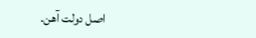اصل دولت آھن.